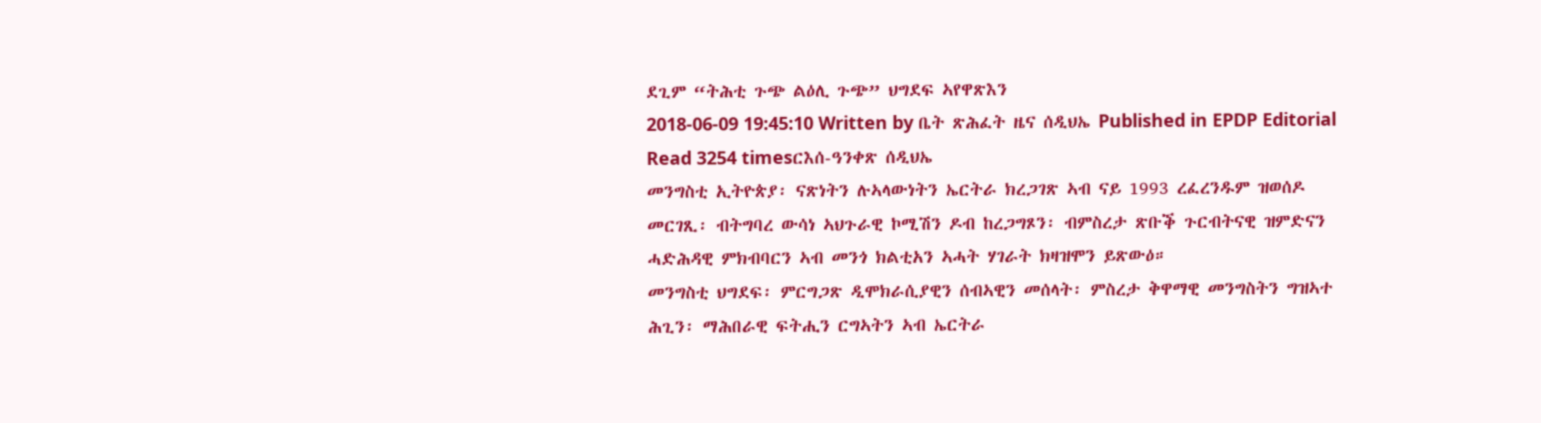ደጊም “ትሕቲ ጉጭ ልዕሊ ጉጭ” ህግደፍ ኣየዋጽእን
2018-06-09 19:45:10 Written by ቤት ጽሕፈት ዜና ሰዲህኤ Published in EPDP Editorial Read 3254 timesርእሰ-ዓንቀጽ ሰዲህኤ
መንግስቲ ኢትዮጵያ፡ ናጽነትን ሉኣላውነትን ኤርትራ ክረጋገጽ ኣብ ናይ 1993 ረፈረንዱም ዝወሰዶ መርገጺ፡ ብትግባረ ውሳነ ኣህጉራዊ ኮሚሽን ዶብ ከረጋግጾን፡ ብምስረታ ጽቡቕ ጉርብትናዊ ዝምድናን ሓድሕዳዊ ምክብባርን ኣብ መንጎ ክልቲአን ኣሓት ሃገራት ክዛዝሞን ይጽውዕ።
መንግስቲ ህግደፍ፡ ምርግጋጽ ዲሞክራሲያዊን ሰብኣዊን መሰላት፡ ምስረታ ቅዋማዊ መንግስትን ግዝኣተ ሕጊን፡ ማሕበራዊ ፍትሒን ርግኣትን ኣብ ኤርትራ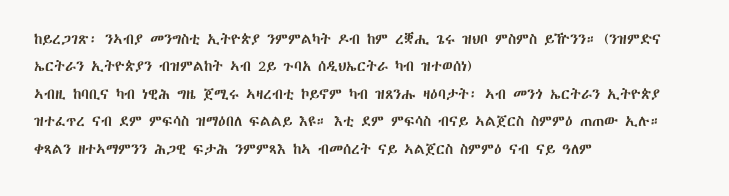ከይረጋገጽ፡ ንኣብያ መንግስቲ ኢትዮጵያ ንምምልካት ዶብ ከም ረቛሒ ጌሩ ዝህቦ ምስምስ ይዅንን። (ንዝምድና ኤርትራን ኢትዮጵያን ብዝምልከት ኣብ 2ይ ጉባአ ሰዲህኤርትራ ካብ ዝተወሰነ)
ኣብዚ ከባቢና ካብ ነዊሕ ግዜ ጀሚሩ ኣዛረብቲ ኮይኖም ካብ ዝጸንሑ ዛዕባታት፡ ኣብ መንጎ ኤርትራን ኢትዮጵያ ዝተፈጥረ ናብ ደም ምፍሳስ ዝማዕበለ ፍልልይ እዩ። እቲ ደም ምፍሳስ ብናይ ኣልጀርስ ስምምዕ ጠጠው ኢሉ። ቀጻልን ዘተኣማምንን ሕጋዊ ፍታሕ ንምምጻእ ከኣ ብመሰረት ናይ ኣልጀርስ ስምምዕ ናብ ናይ ዓለም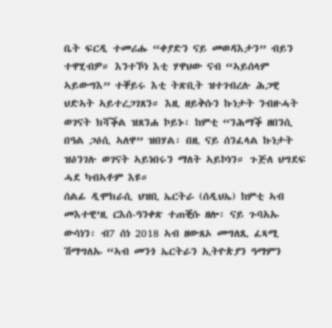ቤት ፍርዲ ተመሪሑ “ቀያድን ናይ መወዳእታን” ብይን ተዋሂብዎ። እንተኾነ እቲ ሃዋህው ናብ “ኣይሰላም ኣይውግእ” ተቐይሩ እቲ ትጽቢት ዝተገብረሉ ሕጋዊ ህድኣት ኣይተረጋገጸን። እዚ ዘይቅሱን ኩነታት ንብዙሓት ወገናት ክሻቕል ዝጸንሐ ኮይኑ፡ ከምቲ “ንሕማቕ ዘበንሲ በዓል ጋዕሲ ኣለዋ” ዝበሃል፡ በዚ ናይ ሰንፈላል ኩነታት ዝዕንገሉ ወገናት ኣይነበሩን ማለት ኣይኮነን። ጉጅለ ህግደፍ ሓደ ካብኣቶም እዩ።
ሰልፊ ዲሞክራሲ ህዝቢ ኤርትራ (ሰዲህኤ) ከምቲ ኣብ መእተዊ’ዚ ርእሰ-ዓንቀጽ ተጠቒሱ ዘሎ፡ ናይ ጉባአኡ ውሳነን፡ ብ7 ሰነ 2018 ኣብ ዘውጸኦ መግለጺ ፈጻሚ ሽማግለኡ “ኣብ መንጎ ኤርትራን ኢትዮጵያን ዓማምን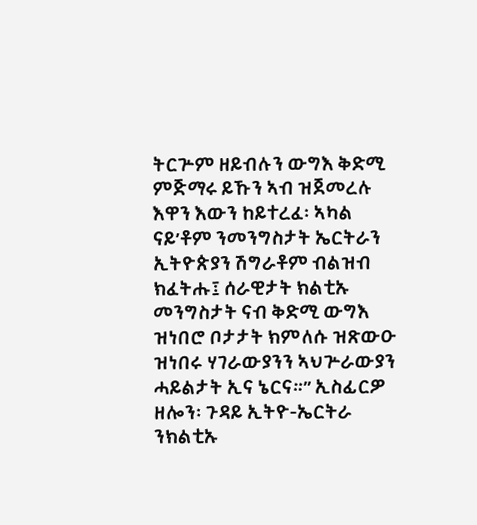ትርጕም ዘይብሉን ውግእ ቅድሚ ምጅማሩ ይኹን ኣብ ዝጀመረሉ እዋን እውን ከይተረፈ፡ ኣካል ናይ’ቶም ንመንግስታት ኤርትራን ኢትዮጵያን ሽግራቶም ብልዝብ ክፈትሑ፤ ሰራዊታት ክልቲኡ መንግስታት ናብ ቅድሚ ውግእ ዝነበሮ ቦታታት ክምለሱ ዝጽውዑ ዝነበሩ ሃገራውያንን ኣህጕራውያን ሓይልታት ኢና ኔርና።” ኢስፊርዎ ዘሎን፡ ጉዳይ ኢትዮ-ኤርትራ ንክልቲኡ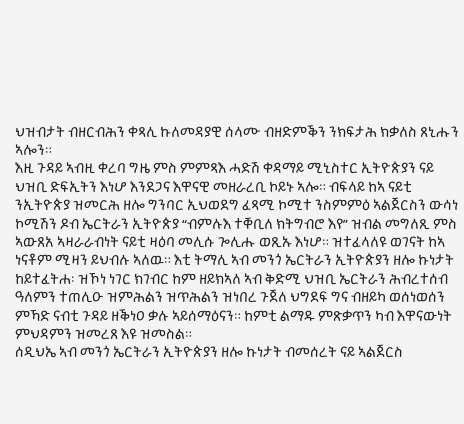ህዝብታት ብዘርብሕን ቀጻሊ ኩለመዳያዊ ሰላሙ ብዘድምቕን ንክፍታሕ ክቃለስ ጸኒሑን ኣሎን።
እዚ ጉዳይ ኣብዚ ቀረባ ግዜ ምስ ምምጻእ ሓድሽ ቀዳማይ ሚኒስተር ኢትዮጵያን ናይ ህዝቢ ድፍኢትን እነሆ እንደጋና እዋናዊ መዘራረቢ ኮይኑ ኣሎ። ብፍላይ ከኣ ናይቲ ንኢትዮጵያ ዝመርሕ ዘሎ ግንባር ኢህወደግ ፈጻሚ ኮሚተ ንስምምዕ ኣልጀርስን ውሳነ ኮሚሽን ዶብ ኤርትራን ኢትዮጵያ “ብምሉእ ተቐቢለ ክትግብሮ እየ” ዝብል መግለጺ ምስ ኣውጸአ ኣዛራራብነት ናይቲ ዛዕባ መሊሱ ጐሊሑ ወጺኡ እነሆ። ዝተፈላለዩ ወገናት ከኣ ነናቶም ሚዛን ይህብሉ ኣለዉ። እቲ ትማሊ ኣብ መንጎ ኤርትራን ኢትዮጵያን ዘሎ ኩነታት ከይተፈትሐ፡ ዝኾነ ነገር ክገብር ከም ዘይክኣለ ኣብ ቅድሚ ህዝቢ ኤርትራን ሕብረተሰብ ዓለምን ተጠሊዑ ዝምሕልን ዝጥሕልን ዝነበረ ጉጀለ ህግደፍ ግና ብዘይካ ወሰነወሰን ምኻድ ናብቲ ጉዳይ ዘቕነዐ ቃሉ ኣይሰማዕናን። ከምቲ ልማዱ ምጽቃጥን ካብ እዋናውነት ምህዳምን ዝመረጸ እዩ ዝመስል።
ሰዲህኤ ኣብ መንጎ ኤርትራን ኢትዮጵያን ዘሎ ኩነታት ብመሰረት ናይ ኣልጀርስ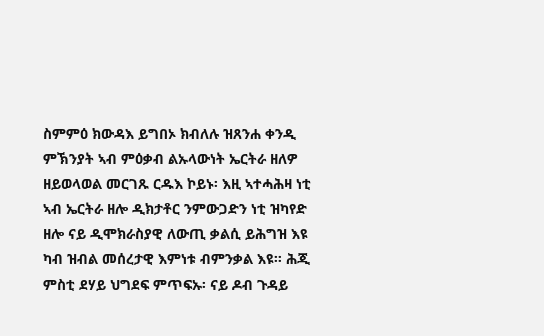ስምምዕ ክውዳእ ይግበኦ ክብለሉ ዝጸንሐ ቀንዲ ምኽንያት ኣብ ምዕቃብ ልኡላውነት ኤርትራ ዘለዎ ዘይወላወል መርገጹ ርዱእ ኮይኑ፡ እዚ ኣተሓሕዛ ነቲ ኣብ ኤርትራ ዘሎ ዲክታቶር ንምውጋድን ነቲ ዝካየድ ዘሎ ናይ ዲሞክራስያዊ ለውጢ ቃልሲ ይሕግዝ እዩ ካብ ዝብል መሰረታዊ እምነቱ ብምንቃል እዩ። ሕጂ ምስቲ ደሃይ ህግደፍ ምጥፍኡ፡ ናይ ዶብ ጉዳይ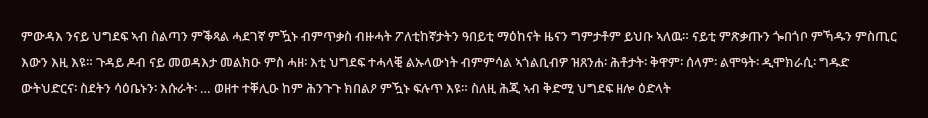ምውዳእ ንናይ ህግደፍ ኣብ ስልጣን ምቕጻል ሓደገኛ ምዃኑ ብምጥቃስ ብዙሓት ፖለቲከኛታትን ዓበይቲ ማዕከናት ዜናን ግምታቶም ይህቡ ኣለዉ። ናይቲ ምጽቃጡን ጐበጎቦ ምኻዱን ምስጢር እውን እዚ እዩ። ጉዳይ ዶብ ናይ መወዳእታ መልክዑ ምስ ሓዘ፡ እቲ ህግደፍ ተሓላቒ ልኡላውነት ብምምሳል ኣጎልቢብዎ ዝጸንሐ፡ ሕቶታት፡ ቅዋም፡ ሰላም፡ ልሞዓት፡ ዲሞክራሲ፡ ግዱድ ውትህድርና፡ ስደትን ሳዕቤኑን፡ እሱራት፡ … ወዘተ ተቐሊዑ ከም ሕንጉጉ ክበልዖ ምዃኑ ፍሉጥ እዩ። ስለዚ ሕጂ ኣብ ቅድሚ ህግደፍ ዘሎ ዕድላት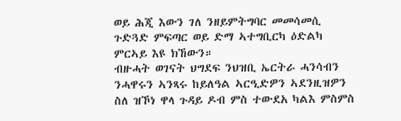ወይ ሕጂ እውን ገለ ንዘይምትግባር መመሳመሲ ጉድጓድ ምፍጣር ወይ ድማ ኣተግቢርካ ዕድልካ ምርኣይ እዩ ክኸውን።
ብዙሓት ወገናት ህግደፍ ንህዝቢ ኤርትራ ሓንሳብን ንሓዋሩን ኣንጻሩ ከይለዓል ኣርዒድዎን ኣደንዚዝዎን ስለ ዝኾነ ዋላ ጉዳይ ዶብ ምስ ተውደአ ካልእ ምስምስ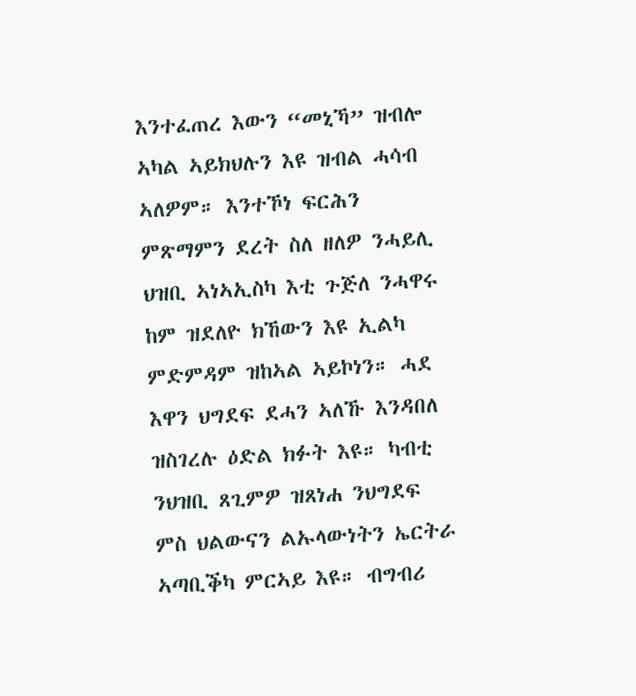እንተፈጠረ እውን “መኒኻ” ዝብሎ ኣካል ኣይክህሉን እዩ ዝብል ሓሳብ ኣለዎም። እንተኾነ ፍርሕን ምጽማምን ደረት ስለ ዘለዎ ንሓይሊ ህዝቢ ኣነኣኢስካ እቲ ጉጅለ ንሓዋሩ ከም ዝደለዮ ክኸውን እዩ ኢልካ ምድምዳም ዝከኣል ኣይኮነን። ሓደ እዋን ህግደፍ ደሓን ኣለኹ እንዳበለ ዝስገረሉ ዕድል ክፉት እዩ። ካብቲ ንህዝቢ ጸጊምዎ ዝጸነሐ ንህግደፍ ምስ ህልውናን ልኡላውነትን ኤርትራ ኣጣቢቕካ ምርኣይ እዩ። ብግብሪ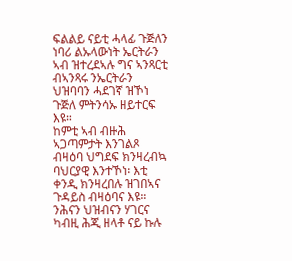ፍልልይ ናይቲ ሓላፊ ጉጅለን ነባሪ ልኡላውነት ኤርትራን ኣብ ዝተረደኣሉ ግና ኣንጻርቲ ብኣንጻሩ ንኤርትራን ህዝባባን ሓደገኛ ዝኾነ ጉጅለ ምትንሳኡ ዘይተርፍ እዩ።
ከምቲ ኣብ ብዙሕ ኣጋጣምታት እንገልጾ ብዛዕባ ህግደፍ ክንዛረብኳ ባህርያዊ እንተኾነ፡ እቲ ቀንዲ ክንዛረበሉ ዝገበኣና ጉዳይስ ብዛዕባና እዩ። ንሕናን ህዝብናን ሃገርና ካብዚ ሕጂ ዘላቶ ናይ ኩሉ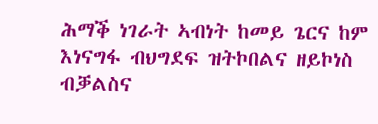ሕማቕ ነገራት ኣብነት ከመይ ጌርና ከም እነናግፋ ብህግደፍ ዝትኮበልና ዘይኮነስ ብቓልስና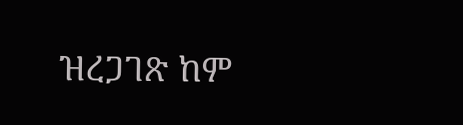ዝረጋገጽ ከም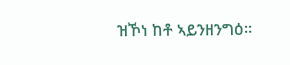ዝኾነ ከቶ ኣይንዘንግዕ።